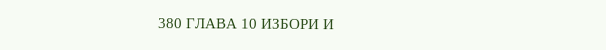380 ГЛАВА 10 ИЗБОРИ И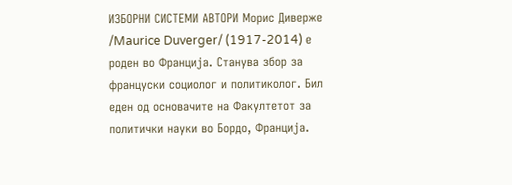ИЗБОРНИ СИСТЕМИ АВТОРИ Морис Диверже /Maurice Duverger/ (1917-2014) е роден во Франција. Станува збор за француски социолог и политиколог. Бил еден од основачите на Факултетот за политички науки во Бордо, Франција.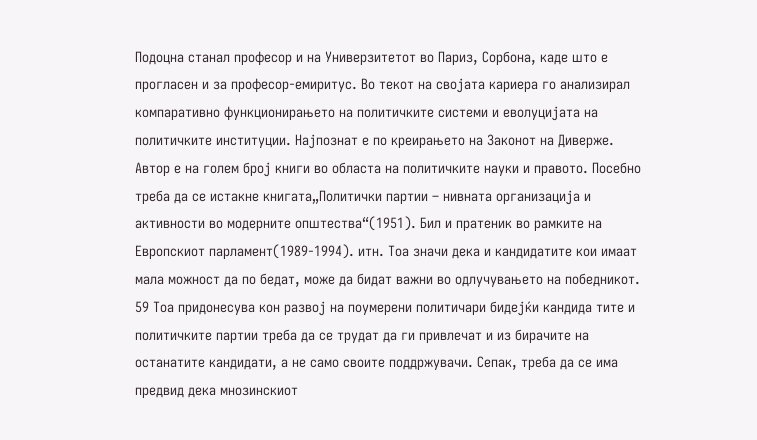Подоцна станал професор и на Универзитетот во Париз, Сорбона, каде што е прогласен и за професор-емиритус. Во текот на својата кариера го анализирал компаративно функционирањето на политичките системи и еволуцијата на политичките институции. Најпознат е по креирањето на Законот на Диверже. Автор е на голем број книги во областа на политичките науки и правото. Посебно треба да се истакне книгата„Политички партии – нивната организација и активности во модерните општества“(1951). Бил и пратеник во рамките на Европскиот парламент(1989-1994). итн. Тоа значи дека и кандидатите кои имаат мала можност да по бедат, може да бидат важни во одлучувањето на победникот. 59 Тоа придонесува кон развој на поумерени политичари бидејќи кандида тите и политичките партии треба да се трудат да ги привлечат и из бирачите на останатите кандидати, а не само своите поддржувачи. Сепак, треба да се има предвид дека мнозинскиот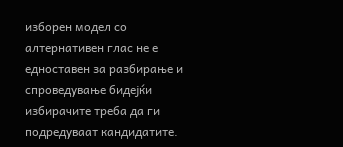изборен модел со алтернативен глас не е едноставен за разбирање и спроведување бидејќи избирачите треба да ги подредуваат кандидатите.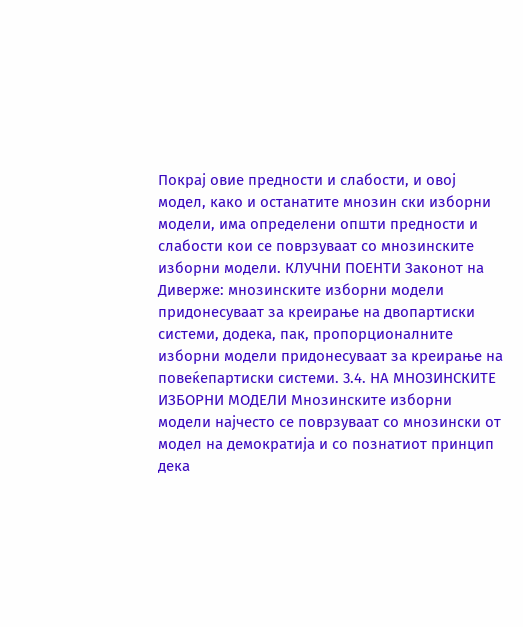Покрај овие предности и слабости, и овој модел, како и останатите мнозин ски изборни модели, има определени општи предности и слабости кои се поврзуваат со мнозинските изборни модели. КЛУЧНИ ПОЕНТИ Законот на Диверже: мнозинските изборни модели придонесуваат за креирање на двопартиски системи, додека, пак, пропорционалните изборни модели придонесуваат за креирање на повеќепартиски системи. 3.4. НА МНОЗИНСКИТЕ ИЗБОРНИ МОДЕЛИ Мнозинските изборни модели најчесто се поврзуваат со мнозински от модел на демократија и со познатиот принцип дека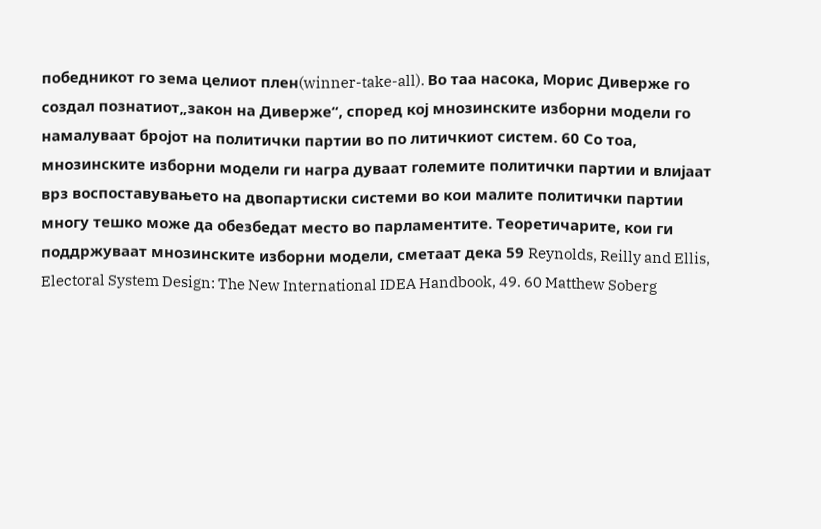победникот го зема целиот плен(winner-take-all). Во таа насока, Морис Диверже го создал познатиот„закон на Диверже“, според кој мнозинските изборни модели го намалуваат бројот на политички партии во по литичкиот систем. 60 Со тоа, мнозинските изборни модели ги награ дуваат големите политички партии и влијаат врз воспоставувањето на двопартиски системи во кои малите политички партии многу тешко може да обезбедат место во парламентите. Теоретичарите, кои ги поддржуваат мнозинските изборни модели, сметаат дека 59 Reynolds, Reilly and Ellis, Electoral System Design: The New International IDEA Handbook, 49. 60 Matthew Soberg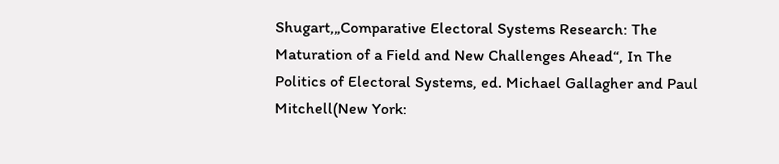Shugart,„Comparative Electoral Systems Research: The Maturation of a Field and New Challenges Ahead“, In The Politics of Electoral Systems, ed. Michael Gallagher and Paul Mitchell(New York: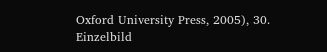Oxford University Press, 2005), 30.
Einzelbild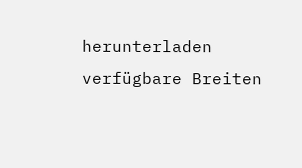herunterladen
verfügbare Breiten